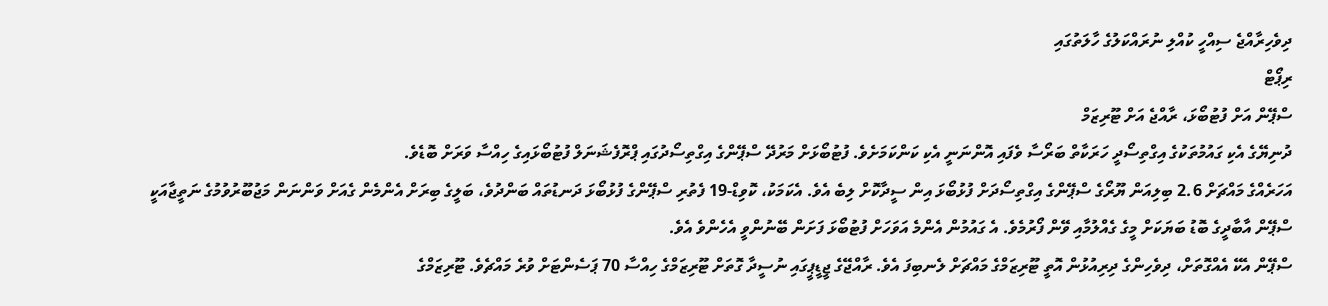ދިވެހިރާއްޖެ ސިއްހީ ކުއްލި ނުރައްކަލުގެ ހާލަތުގައި
ރިޕޯޓް
ސްޕޭން އަށް ފުޓުބޯޅަ، ރާއްޖެ އަށް ޓޫރިޒަމް
ދުނިޔޭގެ އެކި ގައުމުތަކުގެ އިގްތިސޯދީ ހަރަކާތް ބަރޯސާ ވެފައި އޮންނަނީ އެކި ކަންކަމަށެވެ. ފުޓުބޯޅަށް މަރުދޭ ސްޕޭންގެ އިގްތިސޯދުގައި ޕްރޮފެޝަނަލް ފުޓުބޯޅައިގެ ހިއްސާ ވަރަށް ބޮޑެވެ.
އަހަރެއްގެ މައްޗަށް 2.6 ބިލިއަން ޔޫރޯގެ ސްޕޭންގެ އިގްތިސޯދަށް ފުޅުބޯޅަ އިން ސީދާކޮށް ލިބެ އެވެ. އެކަމަކު، ކޮވިޑް-19 ފެތުރި ސްޕޭންގެ ފުޅުބޯޅަ ދަނޑުތައް ބަންދުވެ، ބަލީގެ ބިރަށް އެންމެން ގެއަށް ވަންނަން މަޖުބޫރުވުމުގެ ނަތީޖާއަކީ ސްޕޭން އާބާދީގެ ބޮޑު ބަޔަކަށް މީގެ ގެއްލުމާއި ވޭން ފޯރުމެވެ. އެ ގައުމުން އެންމެ އަވަހަށް ފުޓުބޯޅަ ފަށަން ބޭނުންވީ އެހެންވެ އެވެ.
ސްޕޭން އެކޭ އެއްގޮތަށް، ދިވެހިންގެ ދިރިއުޅުން އޮތީ ޓޫރިޒަމްގެ މައްޗަށް ލެނބިފަ އެވެ. ރާއްޖޭގެ ޖީޑީޕީގައި ނުސީދާ ގޮތަށް ޓޫރިޒަމްގެ ހިއްސާ 70 ޕަސެންޓަށް ވުރެ މައްޗެވެ. ޓޫރިޒަމްގެ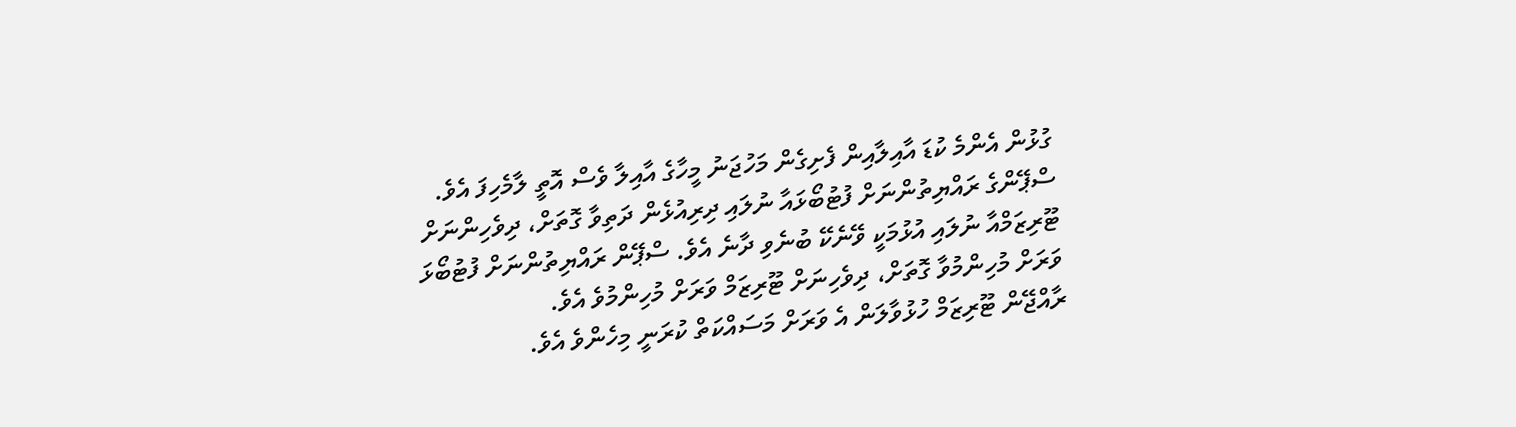ގުޅުން އެންމެ ކުޑަ އާއިލާއިން ފެށިގެން މަހުޖަނު މީހާގެ އާއިލާ ވެސް އޮތީ ލާމެހިފަ އެވެ. ސްޕޭންގެ ރައްޔިތުންނަށް ފުޓުބޯޅައާ ނުލައި ދިރިއުޅެން ދަތިވާ ގޮތަށް، ދިވެހިންނަށް ޓޫރިޒަމްއާ ނުލައި އުޅުމަކީ ވޭނެކޭ ބުނެވި ދާނެ އެވެ. ސްޕޭން ރައްޔިތުންނަށް ފުޓުބޯޅަ ވަރަށް މުހިންމުވާ ގޮތަށް، ދިވެހިނަށް ޓޫރިޒަމް ވަރަށް މުހިންމުވެ އެވެ.
ރާއްޖޭން ޓޫރިޒަމް ހުޅުވާލަން އެ ވަރަށް މަސައްކަތް ކުރަނީ މިހެންވެ އެވެ.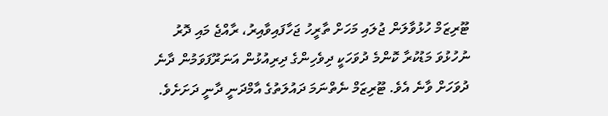ޓޫރިޒަމް ހުޅުވާލަން ޖުލައި މަހަށް ތާރީހު ޖަހާފައިވާއިރު، ރާއްޖެ މައި ދޮރު ނުހުޅުވަ މަޑުކުރާ ކޮންމެ ދުވަހަކީ ދިވެހިންގެ ދިރިއުޅުން އަނަރޫފަވަމުން ދާނެ ދުވަހަށް ވާނެ އެވެ. ޓޫރިޒަމް ނެތްނަމަ ދައުލަތުގެ އާމްދަނީ ދާނީ ދަށަށެވެ.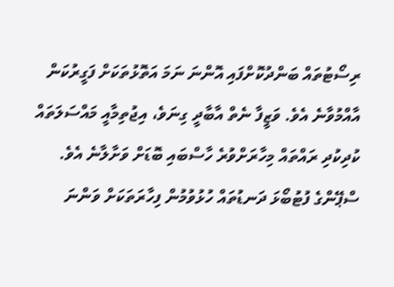ރިސޯޓުތައް ބަންދުކޮށްފައި އޮންނަ ނަމަ އަތޮޅުތަކަށް ފަގީރުކަން އާއްމުވާނެ އެވެ. ވަޒީފާ ނެތް އާބާދީ ގިނަވެ، އިޖުތިމާއީ މައްސަލަތައް ކުދިކުދި ރައްތައް މިހާރަށްވުރެ ހާސްބައި ބޮޑަށް ވަށާލާނެ އެވެ.
ސްޕޭންގެ ފުޓުބޯޅަ ދަނޑުތައް ހުޅުވުމުން ފިހާރަތަކަށް ވަންނަ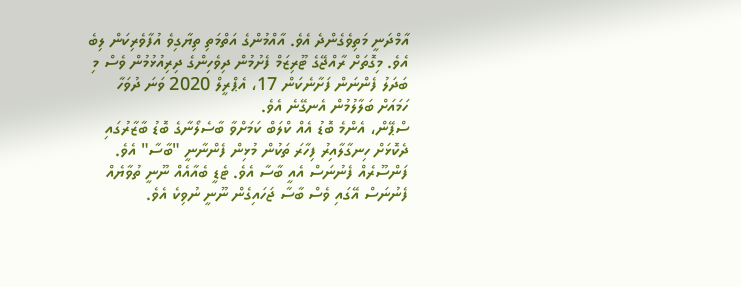އާމްދަނީ މަތިވެގެންދެ އެވެ. އާއްމުންގެ އަތްމަތި ތިޔާގިވެ އުފާވެރިކަން ލިބެ އެވެ. މިގޮތަށް ރާއްޖޭގެ ޓޫރިޒަމް ފެށުމުން ދިވެހިންގެ ދިރިއުޅުމުން ވެސް މި ބަދަލު ފެންނަން ފަށާނެކަން 17، އެޕްރީލް 2020 ވަނަ ދުވަހާ ހަމައަށް ބަލާލުމުން އެނގޭނެ އެވެ.
ސްޕޭން، އެންމެ ބޮޑު އެއް ކްލަބް ކަމަށްވާ ބާސެލޯނާގެ ބޮޑު ބާޒާރުގައި ދެކޮޅަށް ހިނގާލާއިރު ފިހާރަ ތަކުން މުޅިން ފެންނާނީ "ބާސާ" އެވެ. ފަންސޫރެއް ފެނުނަސް އެއީ ބާސާ އެވެ. ޓެޑީ ބެއާއެއް ނޫނީ ތުވާޔެއް ފެނުނަސް އޭގައި ވެސް ބާސާ ޖަހައިގެން ނޫނީ ނުވިކެ އެވެ.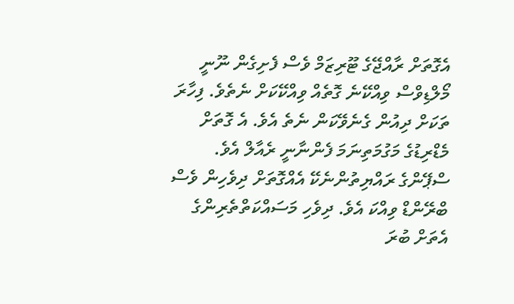އެގޮތަށް ރާއްޖޭގެ ޓޫރިޒަމް ވެސް ފެށިގެން ނޫނީ މޯލްޑިވްސް ވިއްކޭނެ ގޮތެއް ވިއްކޭކަށް ނެތެވެ. ފިހާރަ ތަކަށް ދިއުން ގެނެވޭކަން ނެތެ އެވެ. އެ ގޮތަށް މެޑްރިޑުގެ މަގުމަތިނަމަ ފެންނާނީ ރެއާލް އެވެ.
ސްޕޭންގެ ރައްޔިތުންނެކޭ އެއްގޮތަށް ދިވެހިން ވެސް ބްރޭންޑް ވިއްކަ އެވެ. ދިވެހި މަސައްކަތްތެރިންގެ އެތަށް ބުރަ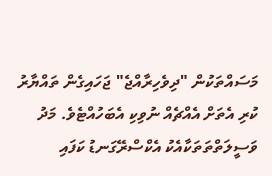މަސައްތަކުން "ދިވެހިރާއްޖެ" ޖަހައިގެން ތައްޔާރު ކުރި އެތަށް އެއްޗެއް ނުވިކި އެބަހުއްޓެވެ. މަދު ވަސީލަތްތަތަކާއެކު އެކްސްރޭގަނޑު ކަފައި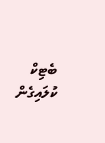ބެޓިކް ކުލައިގެން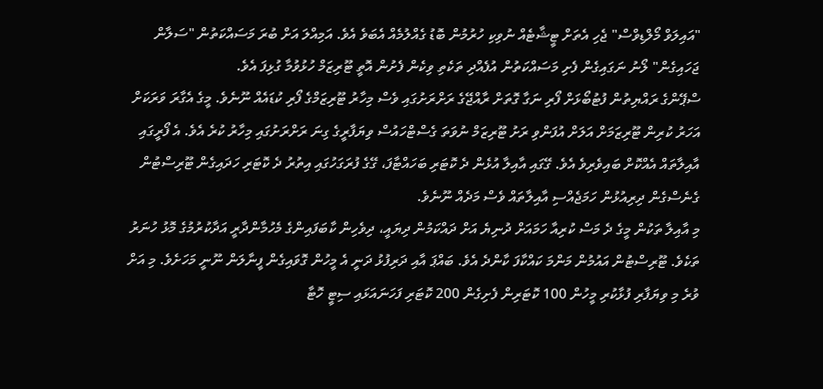"އައިލަވް މޯލްޑިވްސް" ޖެހި އެތަށް ޓީޝާޓެއް ނުވިކި ހުރުމުން ބޮޑު ގެއްލުމެއް އެބަވެ އެވެ. އަމިއްލަ އަށް ބުރަ މަސައްކަތުން "ސަލާން ޖަހައިގެން" ލޯނު ނަގައިގެން ފެށި މަސައްކަތުން އުފެއްދި ތަކެތި ވިކެން ފެށުން އޮތީ ޓޫރިޒަމް ހުޅުވުމާ ގުޅިފަ އެވެ.
ސްޕޭންގެ ރައްޔިތުން ފުޓުބޯޅަށް ފޯރި ނަގާ ގޮތަށް ރާއްޖޭގެ ރަށްރަށުގައި ވެސް މިހާރު ޓޫރިޒަމްގެ ފޯރި ކުޑައެއް ނޫނެވެ. މީގެ އެގާރަ ވަރަކަށް އަހަރު ކުރިން ޓޫރިޒަމަށް އަލަށް އުފަންވި ރަށު ޓޫރިޒަމް ނުވަތަ ގެސްޓްހައުސް ވިޔަފާރީގެ ގިނަ ރަށްރަށުގައި މިހާރު ކުރެ އެވެ. އެ ފޯރީގައި އާއިލާތައް އެއްކޮށް ބައިވެރިވެ އެވެ. ގޭގައި އާއިލާ އުޅެން ދެ ކޮޓަރި ބަހައްޓާފަ، ގޭގެ ފުރަގަހުގައި އިތުރު ދެ ކޮޓަރި ހަދައިގެން ޓޫރިސްޓުން ގެނެސްގެން ދިރިއުޅުން ހަމަޖެއްސި އާއިލާތައް ވެސް މަދެއް ނޫނެވެ.
މި އާއިލާ ތަކުން މީގެ ދެ މަސް ކުރިއާ ހަމައަށް ދުނިޔެ އަށް ދައްކަމުން ދިޔައީ، ދިވެހިން ކާބަފައިންގެ މެހުމާންދާރީ އަދާކުރުމުގެ މޮޅު ހުނަރު ތަކެވެ. ޓޫރިސްޓުން އައުމުން މަންމަ ކައްކާފަ ކާންދެ އެވެ. ބައްޕަ އާއި ދަރިފުޅު ދަނީ އެ މީހުން ގޮވައިގެން ފީނާލަން ނޫނީ މަހަށެވެ. މި އަށް ވުރެ މި ވިޔަފާރި ފުޅާކުރި މީހުން 100 ކޮޓަރިން ފެށިގެން 200 ކޮޓަރި ފަހަނައަޅައި ސިޓީ ހޮޓާ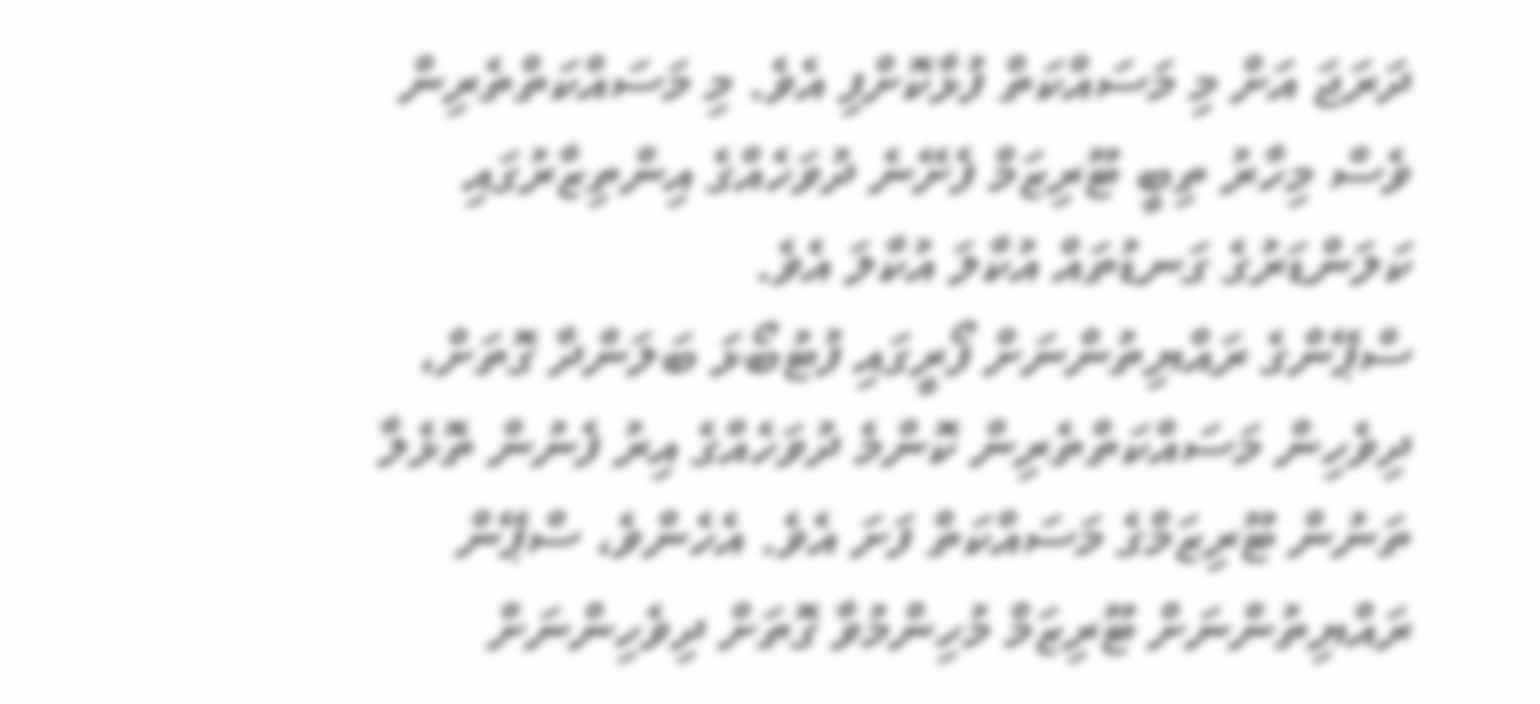ދަރަޖަ އަށް މި މަސައްކަތް ފުޅާކޮށްފި އެވެ. މި މަސައްކަތްތެރިން ވެސް މިހާރު ތިބީ ޓޫރިޒަމް ފެށޭނެ ދުވަހެއްގެ އިންތިޒާރުގައި ކަލަންޑަރުގެ ގަނޑުތައް އުކާލަ އުކާލަ އެވެ.
ސްޕޭންގެ ރައްޔިތުންނަށް ފޯރީގައި ފުޓުބޯޅަ ބަލަންދާ ގޮތަށް، ދިވެހިން މަސައްކަތްތެރިން ކޮންމެ ދުވަހެއްގެ އިރު ފެނުން ތޮޅެލާ ތަނުން ޓޫރިޒަމްގެ މަސައްކަތް ފަށަ އެވެ. އެހެންވެ، ސްޕޭން ރައްޔިތުންނަށް ޓޫރިޒަމް މުހިންމުވާ ގޮތަށް ދިވެހިންނަށް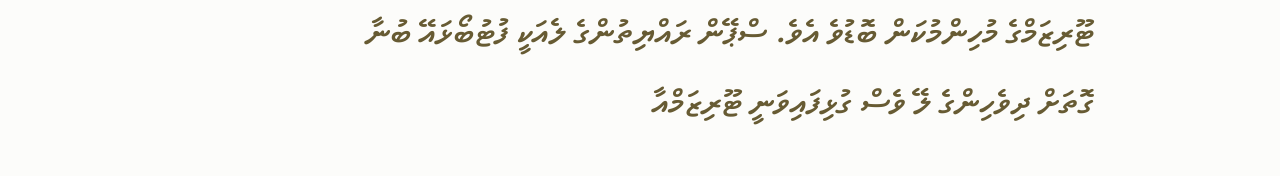ޓޫރިޒަމްގެ މުހިންމުކަން ބޮޑުވެ އެވެ. ސްޕޭން ރައްޔިތުންގެ ލެއަކީ ފުޓުބޯޅައޭ ބުނާ ގޮތަށް ދިވެހިންގެ ލޭ ވެސް ގުޅިފައިވަނީ ޓޫރިޒަމްއާ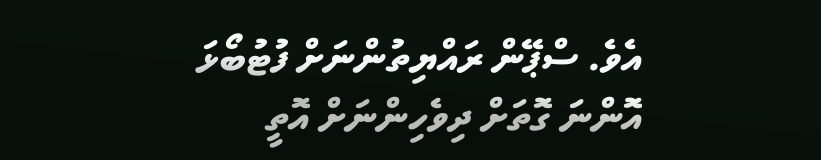އެވެ. ސްޕޭން ރައްޔިތުންނަށް ފުޓުބޯޅަ އޮންނަ ގޮތަށް ދިވެހިންނަށް އޮތީ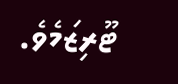ޓޫރިޒަމެވެ.